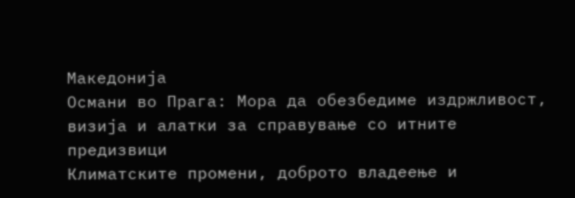Македонија
Османи во Прага: Мора да обезбедиме издржливост, визија и алатки за справување со итните предизвици
Климатските промени, доброто владеење и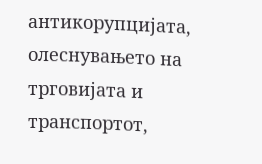антикорупцијата, олеснувањето на трговијата и транспортот,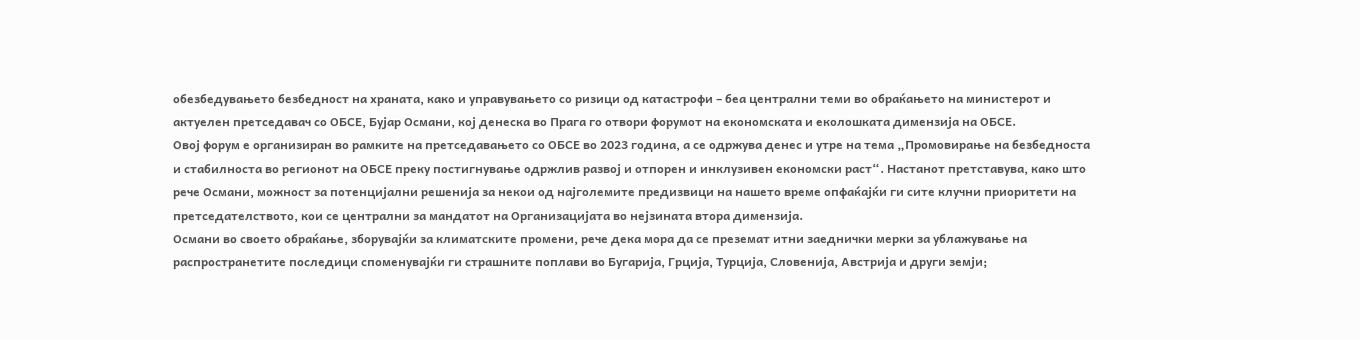обезбедувањето безбедност на храната, како и управувањето со ризици од катастрофи – беа централни теми во обраќањето на министерот и актуелен претседавач со ОБСЕ, Бујар Османи, кој денеска во Прага го отвори форумот на економската и еколошката димензија на ОБСЕ.
Овој форум е организиран во рамките на претседавањето со ОБСЕ во 2023 година, а се одржува денес и утре на тема „Промовирање на безбедноста и стабилноста во регионот на ОБСЕ преку постигнување одржлив развој и отпорен и инклузивен економски раст“. Настанот претставува, како што рече Османи, можност за потенцијални решенија за некои од најголемите предизвици на нашето време опфаќајќи ги сите клучни приоритети на претседателството, кои се централни за мандатот на Организацијата во нејзината втора димензија.
Османи во своето обраќање, зборувајќи за климатските промени, рече дека мора да се преземат итни заеднички мерки за ублажување на распространетите последици споменувајќи ги страшните поплави во Бугарија, Грција, Турција, Словенија, Австрија и други земји;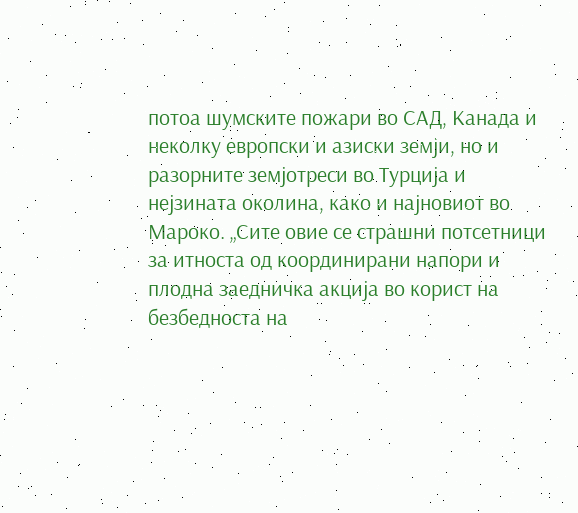потоа шумските пожари во САД, Канада и неколку европски и азиски земји, но и разорните земјотреси во Турција и нејзината околина, како и најновиот во Мароко. „Сите овие се страшни потсетници за итноста од координирани напори и плодна заедничка акција во корист на безбедноста на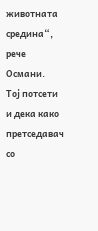животната средина“, рече Османи.
Тој потсети и дека како претседавач со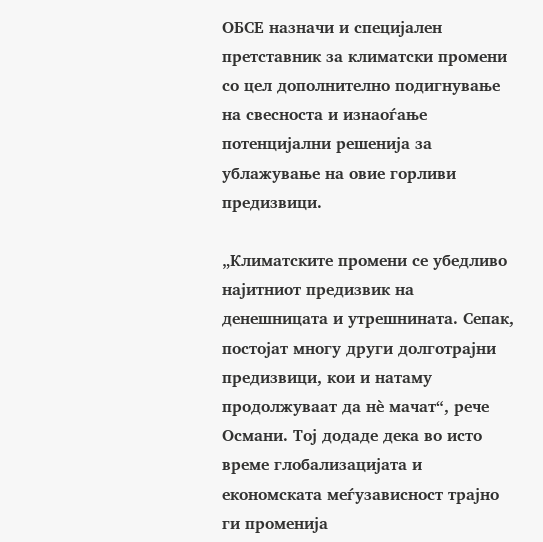ОБСЕ назначи и специјален претставник за климатски промени со цел дополнително подигнување на свесноста и изнаоѓање потенцијални решенија за ублажување на овие горливи предизвици.

„Климатските промени се убедливо најитниот предизвик на денешницата и утрешнината. Сепак, постојат многу други долготрајни предизвици, кои и натаму продолжуваат да нè мачат“, рече Османи. Тој додаде дека во исто време глобализацијата и економската меѓузависност трајно ги променија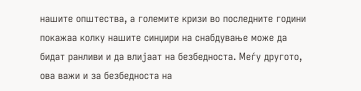нашите општества, а големите кризи во последните години покажаа колку нашите синџири на снабдување може да бидат ранливи и да влијаат на безбедноста. Меѓу другото, ова важи и за безбедноста на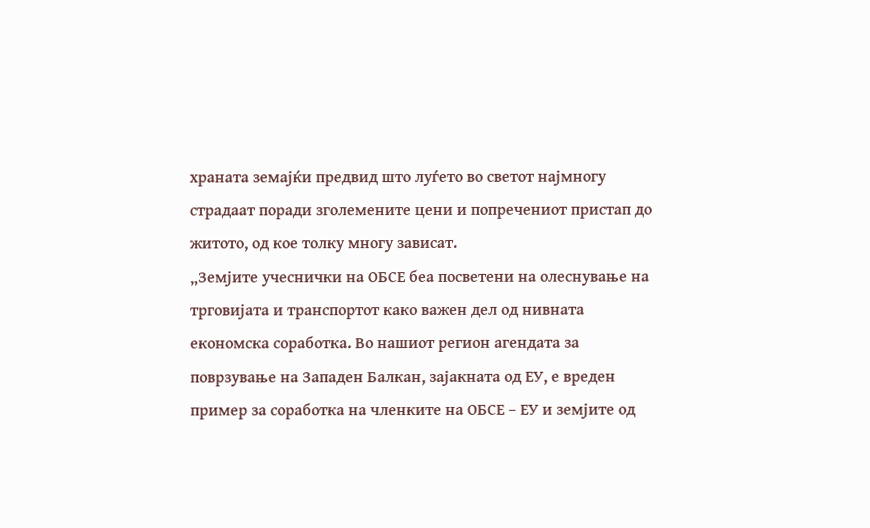храната земајќи предвид што луѓето во светот најмногу страдаат поради зголемените цени и попречениот пристап до житото, од кое толку многу зависат.
„Земјите учеснички на ОБСЕ беа посветени на олеснување на трговијата и транспортот како важен дел од нивната економска соработка. Во нашиот регион агендата за поврзување на Западен Балкан, зајакната од ЕУ, е вреден пример за соработка на членките на ОБСЕ – ЕУ и земјите од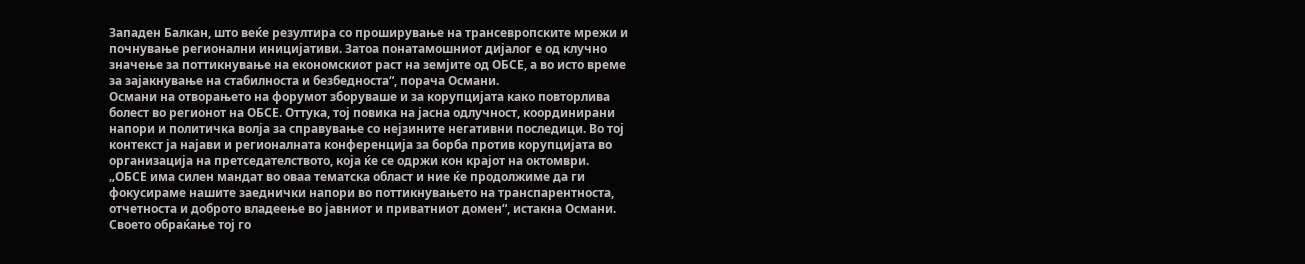Западен Балкан, што веќе резултира со проширување на трансевропските мрежи и почнување регионални иницијативи. Затоа понатамошниот дијалог е од клучно значење за поттикнување на економскиот раст на земјите од ОБСЕ, а во исто време за зајакнување на стабилноста и безбедноста“, порача Османи.
Османи на отворањето на форумот зборуваше и за корупцијата како повторлива болест во регионот на ОБСЕ. Оттука, тој повика на јасна одлучност, координирани напори и политичка волја за справување со нејзините негативни последици. Во тој контекст ја најави и регионалната конференција за борба против корупцијата во организација на претседателството, која ќе се одржи кон крајот на октомври.
„ОБСЕ има силен мандат во оваа тематска област и ние ќе продолжиме да ги фокусираме нашите заеднички напори во поттикнувањето на транспарентноста, отчетноста и доброто владеење во јавниот и приватниот домен“, истакна Османи.
Своето обраќање тој го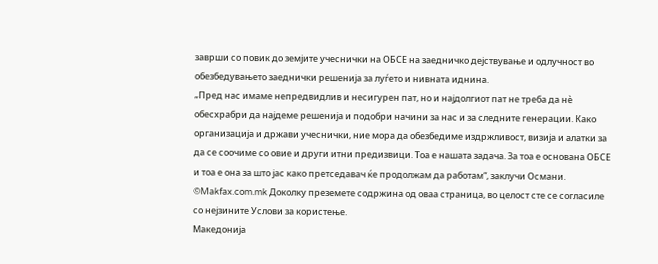заврши со повик до земјите учеснички на ОБСЕ на заедничко дејствување и одлучност во обезбедувањето заеднички решенија за луѓето и нивната иднина.
„Пред нас имаме непредвидлив и несигурен пат, но и најдолгиот пат не треба да нè обесхрабри да најдеме решенија и подобри начини за нас и за следните генерации. Како организација и држави учеснички, ние мора да обезбедиме издржливост, визија и алатки за да се соочиме со овие и други итни предизвици. Тоа е нашата задача. За тоа е основана ОБСЕ и тоа е она за што јас како претседавач ќе продолжам да работам“, заклучи Османи.
©Makfax.com.mk Доколку преземете содржина од оваа страница, во целост сте се согласиле со нејзините Услови за користење.
Македонија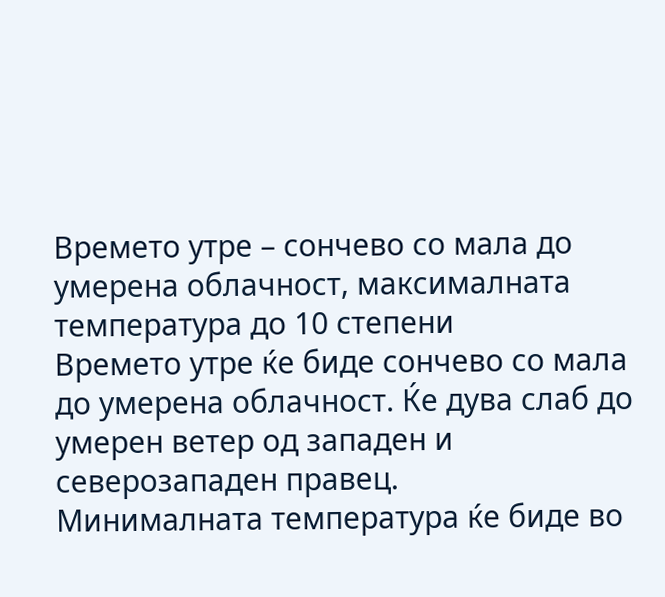Времето утре – сончево со мала до умерена облачност, максималната температура до 10 степени
Времето утре ќе биде сончево со мала до умерена облачност. Ќе дува слаб до умерен ветер од западен и северозападен правец.
Минималната температура ќе биде во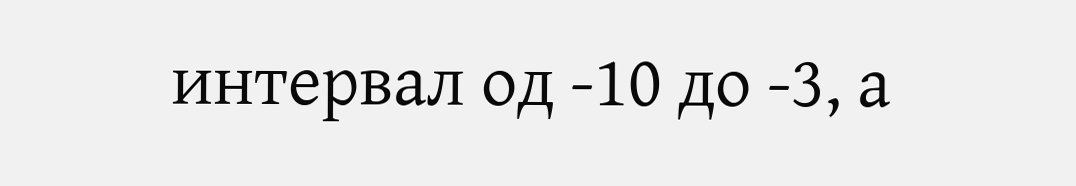интервал од -10 до -3, а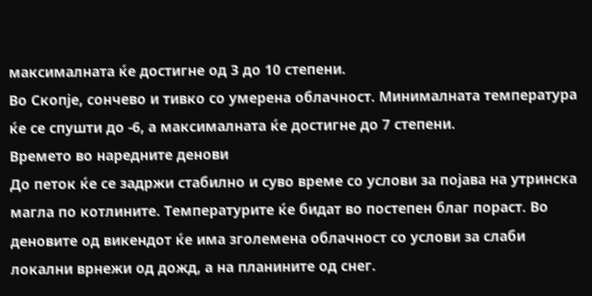максималната ќе достигне од 3 до 10 степени.
Во Скопје, сончево и тивко со умерена облачност. Минималната температура ќе се спушти до -6, а максималната ќе достигне до 7 степени.
Времето во наредните денови
До петок ќе се задржи стабилно и суво време со услови за појава на утринска магла по котлините. Температурите ќе бидат во постепен благ пораст. Во деновите од викендот ќе има зголемена облачност со услови за слаби локални врнежи од дожд, а на планините од снег.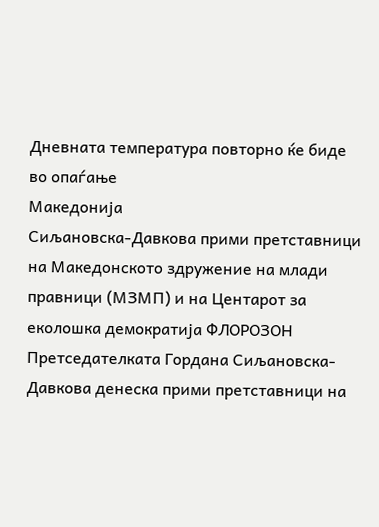Дневната температура повторно ќе биде во опаѓање
Македонија
Сиљановска-Давкова прими претставници на Македонското здружение на млади правници (МЗМП) и на Центарот за еколошка демократија ФЛОРОЗОН
Претседателката Гордана Сиљановска-Давкова денеска прими претставници на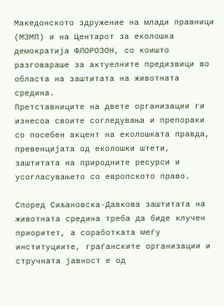Македонското здружение на млади правници (МЗМП) и на Центарот за еколошка демократија ФЛОРОЗОН, со коишто разговараше за актуелните предизвици во областа на заштитата на животната средина.
Претставниците на двете организации ги изнесоа своите согледувања и препораки со посебен акцент на еколошката правда, превенцијата од еколошки штети, заштитата на природните ресурси и усогласувањето со европското право.

Според Сиљановска-Давкова заштитата на животната средина треба да биде клучен приоритет, а соработката меѓу институциите, граѓанските организации и стручната јавност е од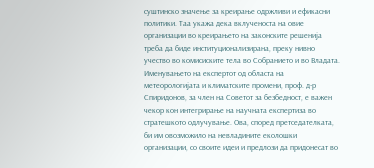суштинско значење за креирање одржливи и ефикасни политики. Таа укажа дека вклученоста на овие организации во креирањето на законските решенија треба да биде институционализирана, преку нивно учество во комисиските тела во Собранието и во Владата.
Именувањето на експертот од областа на метеорологијата и климатските промени, проф. д-р Спиридонов, за член на Советот за безбедност, е важен чекор кон интегрирање на научната експертиза во стратешкото одлучување. Ова, според претседателката, би им овозможило на невладините еколошки организации, со своите идеи и предлози да придонесат во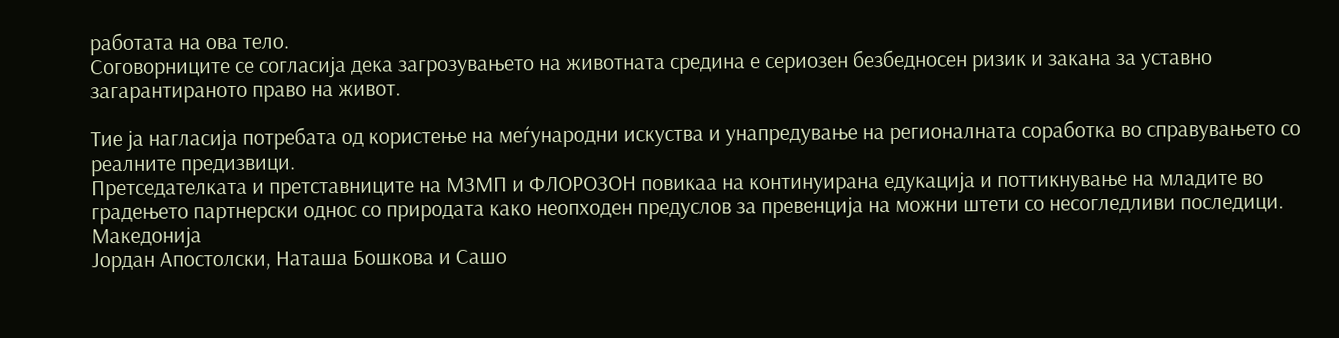работата на ова тело.
Соговорниците се согласија дека загрозувањето на животната средина е сериозен безбедносен ризик и закана за уставно загарантираното право на живот.

Тие ја нагласија потребата од користење на меѓународни искуства и унапредување на регионалната соработка во справувањето со реалните предизвици.
Претседателката и претставниците на МЗМП и ФЛОРОЗОН повикаа на континуирана едукација и поттикнување на младите во градењето партнерски однос со природата како неопходен предуслов за превенција на можни штети со несогледливи последици.
Македонија
Јордан Апостолски, Наташа Бошкова и Сашо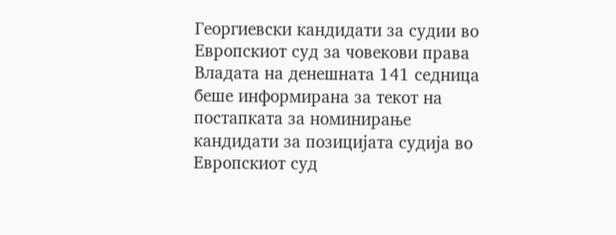Георгиевски кандидати за судии во Европскиот суд за човекови права
Владата на денешната 141 седница беше информирана за текот на постапката за номинирање кандидати за позицијата судија во Европскиот суд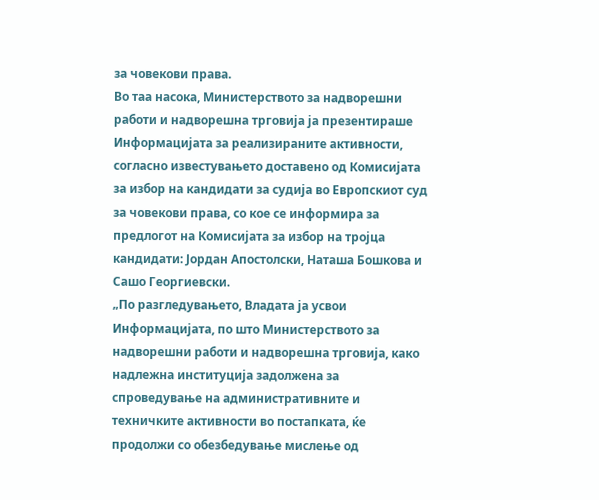за човекови права.
Во таа насока, Министерството за надворешни работи и надворешна трговија ја презентираше Информацијата за реализираните активности, согласно известувањето доставено од Комисијата за избор на кандидати за судија во Европскиот суд за човекови права, со кое се информира за предлогот на Комисијата за избор на тројца кандидати: Јордан Апостолски, Наташа Бошкова и Сашо Георгиевски.
„По разгледувањето, Владата ја усвои Информацијата, по што Министерството за надворешни работи и надворешна трговија, како надлежна институција задолжена за спроведување на административните и техничките активности во постапката, ќе продолжи со обезбедување мислење од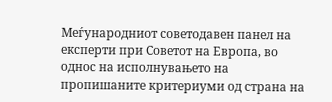Меѓународниот советодавен панел на експерти при Советот на Европа, во однос на исполнувањето на пропишаните критериуми од страна на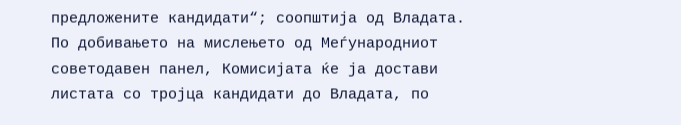предложените кандидати“; соопштија од Владата.
По добивањето на мислењето од Меѓународниот советодавен панел, Комисијата ќе ја достави листата со тројца кандидати до Владата, по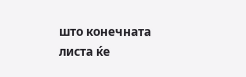што конечната листа ќе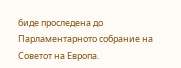биде проследена до Парламентарното собрание на Советот на Европа.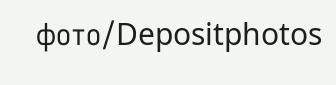фото/Depositphotos